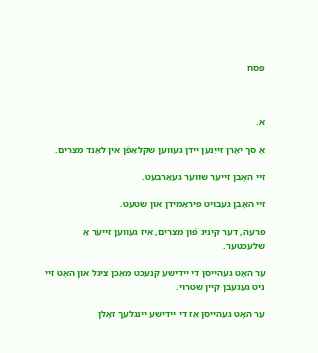פּסח



א.

אַ סך יאָרן זייַנען יידן געווען שקלאַפֿן אין לאַנד מצרים.

זיי האָבן זייער שווער געאַרבעט.

זיי האָבן געבויט פּיראַמידן און שטעט.

פּרעה, דער קיניג פֿון מצרים, איז געווען זייער אַ שלעכטער.

ער האָט געהייסן די יידישע קנעכט מאַכן ציגל און האָט זיי ניט געגעבן קיין שטרוי.

ער האָט געהייסן אַז די יידישע יינגלעך זאָלן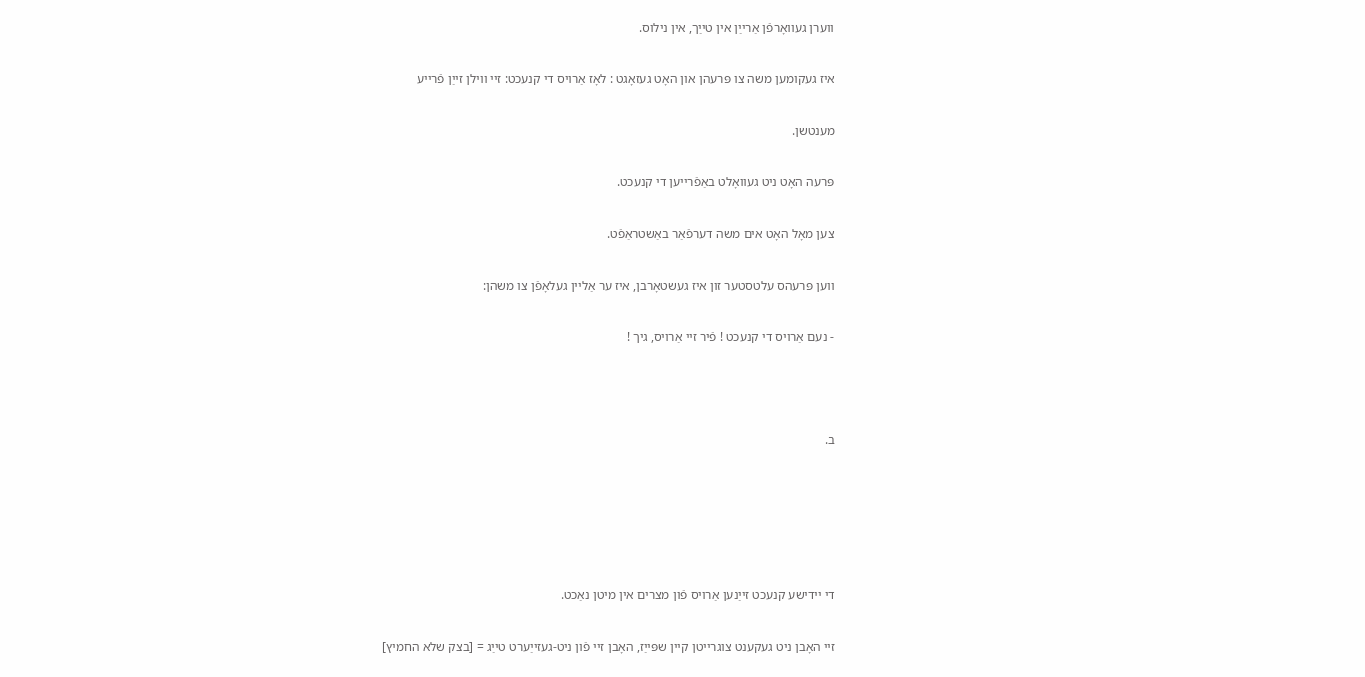ווערן געוואָרפֿן אַרייַן אין טייַך, אין נילוס.

איז געקומען משה צו פּרעהן און האָט געזאָגט : לאָז אַרויס די קנעכט: זיי ווילן זייַן פֿרייע

מענטשן.

פּרעה האָט ניט געוואָלט באַפֿרייען די קנעכט.

צען מאָל האָט אים משה דערפֿאַר באַשטראַפֿט.

ווען פּרעהס עלטסטער זון איז געשטאָרבן, איז ער אַליין געלאָפֿן צו משהן:

- נעם אַרויס די קנעכט ! פֿיר זיי אַרויס, גיך !



ב.





די יידישע קנעכט זייַנען אַרויס פֿון מצרים אין מיטן נאַכט.

זיי האָבן ניט געקענט צוגרייטן קיין שפּייַז, האָבן זיי פֿון ניט-געזייַערט טייַג = [בצק שלא החמיץ]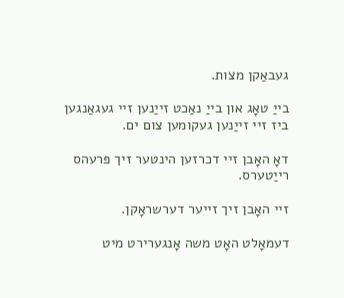געבאַקן מצות.

בייַ טאָג און בייַ נאַכט זייַנען זיי געגאַנגען ביז זיי זייַנען געקומען צום ים.

דאָ האָבן זיי דכרזען הינטער זיך פּרעהס רייַטערס.

זיי האָבן זיך זייער דערשראָקן.

דעמאָלט האָט משה אָנגערירט מיט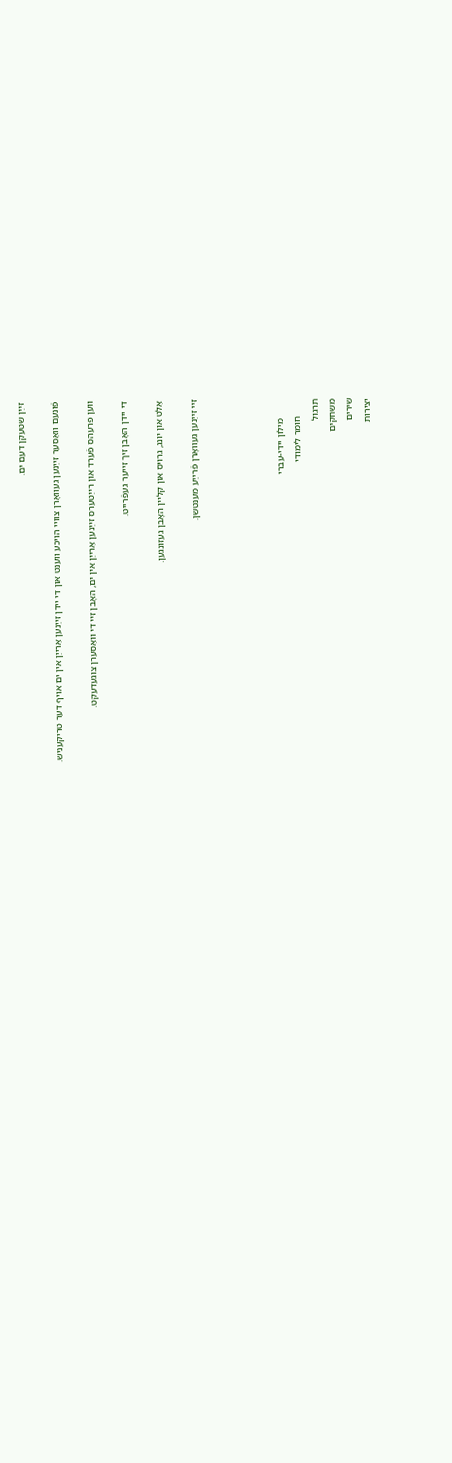זייַן שטעקן דעם ים.

פֿונעם וואַסער זייַנען געוואָרן צוויי הויכע ווענט און די יידן זייַנען אַרייַן אין ים אויף דער טריקעניש.

ווען פּרעהס פֿערד און רייַטערס זייַנען אַרייַן אין ים, האָבן זיי די וואַסערן צוגעדעקט.

די יידן האָבן זיך זייער געפֿרייט.

אַלט און יונג, גרויס און קליין האָבן געזונגען.

זיי זייַנען געוואָרן פֿרייַע מענטשן.




        מילון יידי-עברי
       חומר לימודי
תרגול
משחקים
שירים
יצירות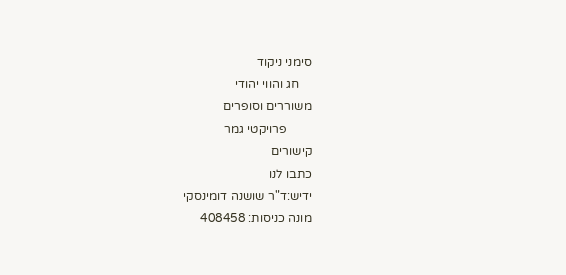סימני ניקוד
    חג והווי יהודי
משוררים וסופרים
        פרויקטי גמר
קישורים
כתבו לנו
ידיש:ד"ר שושנה דומינסקי
מונה כניסות: 408458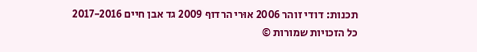תכנות: דודי זוהר 2006 אוּרי הרדוף 2009 גד אבן חיים 2017-2016
כל הזכויות שמורות ©